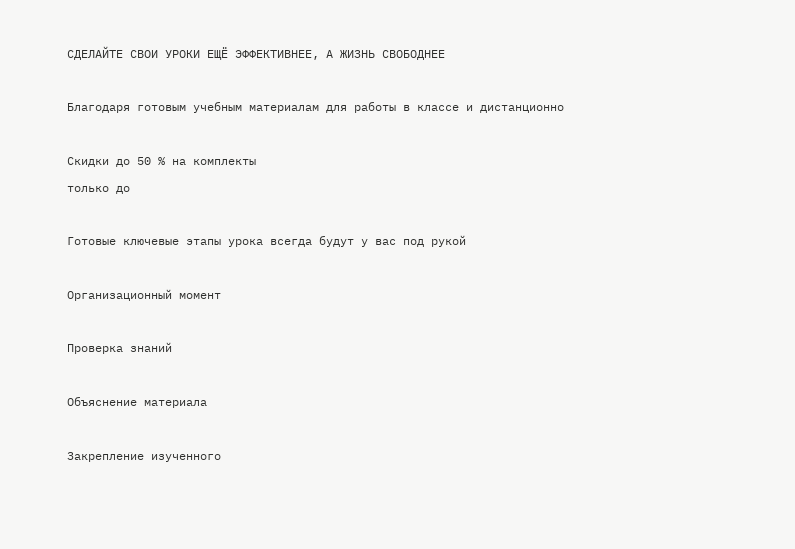СДЕЛАЙТЕ СВОИ УРОКИ ЕЩЁ ЭФФЕКТИВНЕЕ, А ЖИЗНЬ СВОБОДНЕЕ

Благодаря готовым учебным материалам для работы в классе и дистанционно

Скидки до 50 % на комплекты
только до

Готовые ключевые этапы урока всегда будут у вас под рукой

Организационный момент

Проверка знаний

Объяснение материала

Закрепление изученного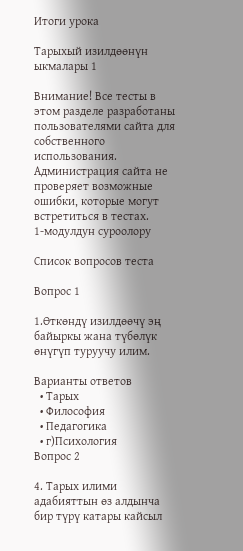Итоги урока

Тарыхый изилдөөнүн ыкмалары 1

Внимание! Все тесты в этом разделе разработаны пользователями сайта для собственного использования. Администрация сайта не проверяет возможные ошибки, которые могут встретиться в тестах.
1-модулдун суроолору

Список вопросов теста

Вопрос 1

1.Өткөндү изилдөөчү эң байыркы жана түбөлүк өнүгүп туруучу илим.

Варианты ответов
  • Тарых
  • Философия
  • Педагогика
  • г)Психология
Вопрос 2

4. Тарых илими адабияттын өз алдынча бир түрү катары кайсыл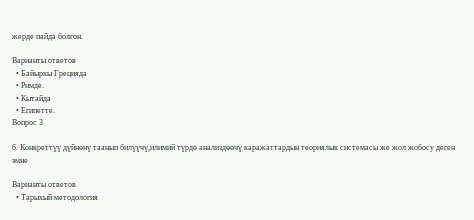жерде пайда болгон.

Варианты ответов
  • Байыркы Грецияда
  • Римде.
  • Кытайда
  • Египетте.
Вопрос 3

6. Конкреттүү дүйнөнү таанып билүүчү,илимий түрдө анализдөөчү каражаттардын теориялык системасы же жол жобосу деген эмне

Варианты ответов
  • Тарыхый методология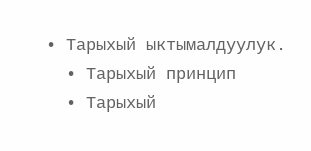• Тарыхый ыктымалдуулук.
  • Тарыхый принцип
  • Тарыхый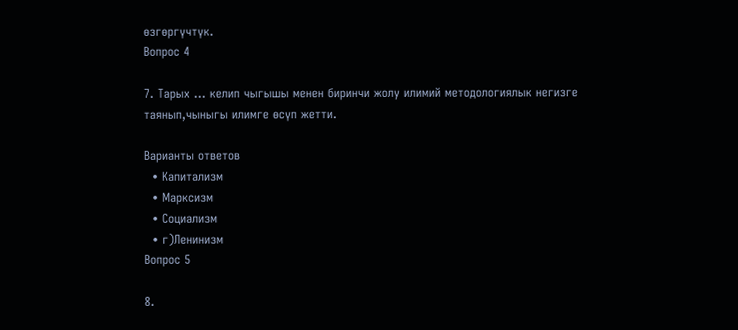өзгөргүчтүк.
Вопрос 4

7. Тарых ... келип чыгышы менен биринчи жолу илимий методологиялык негизге таянып,чыныгы илимге өсүп жетти.

Варианты ответов
  • Капитализм
  • Марксизм
  • Социализм
  • г)Ленинизм
Вопрос 5

8.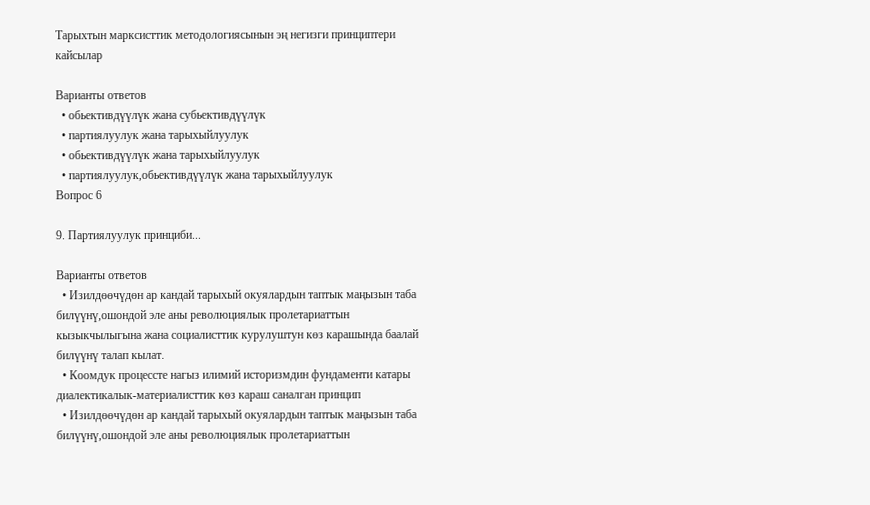Тарыхтын марксисттик методологиясынын эң негизги принциптери кайсылар

Варианты ответов
  • обьективдүүлүк жана субьективдүүлүк
  • партиялуулук жана тарыхыйлуулук
  • обьективдүүлүк жана тарыхыйлуулук
  • партиялуулук,обьективдүүлүк жана тарыхыйлуулук
Вопрос 6

9. Партиялуулук принциби...

Варианты ответов
  • Изилдөөчүдөн ар кандай тарыхый окуялардын таптык маңызын таба билүүнү,ошондой эле аны революциялык пролетариаттын кызыкчылыгына жана социалисттик курулуштун көз карашында баалай билүүнү талап кылат.
  • Коомдук процессте нагыз илимий историзмдин фундаменти катары диалектикалык-материалисттик көз караш саналган принцип
  • Изилдөөчүдөн ар кандай тарыхый окуялардын таптык маңызын таба билүүнү,ошондой эле аны революциялык пролетариаттын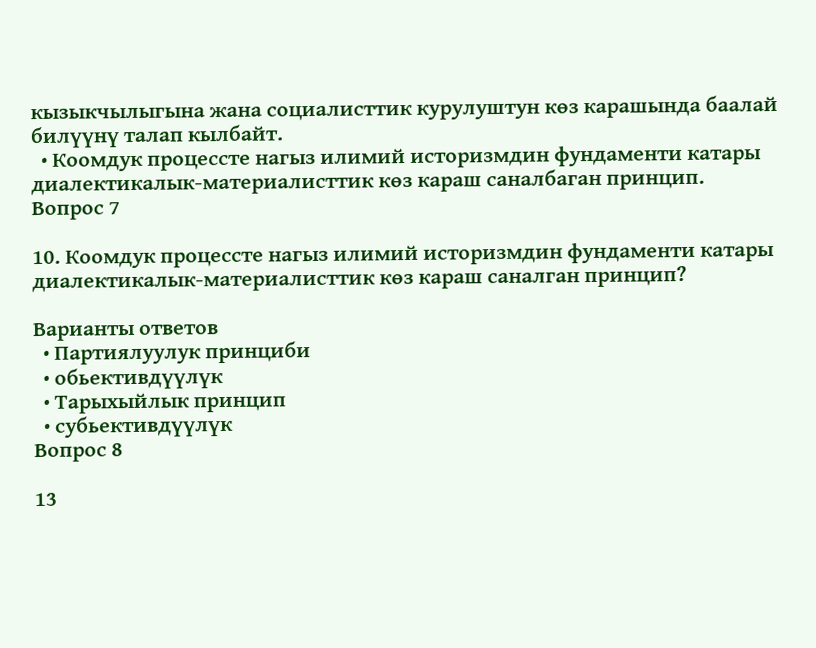кызыкчылыгына жана социалисттик курулуштун көз карашында баалай билүүнү талап кылбайт.
  • Коомдук процессте нагыз илимий историзмдин фундаменти катары диалектикалык-материалисттик көз караш саналбаган принцип.
Вопрос 7

10. Коомдук процессте нагыз илимий историзмдин фундаменти катары диалектикалык-материалисттик көз караш саналган принцип?

Варианты ответов
  • Партиялуулук принциби
  • обьективдүүлүк
  • Тарыхыйлык принцип
  • субьективдүүлүк
Вопрос 8

13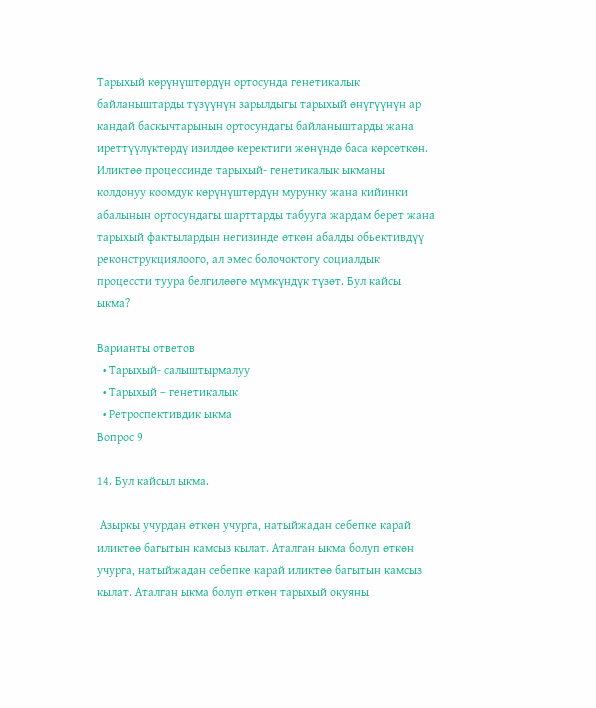Тарыхый көрүнүштөрдүн ортосунда генетикалык байланыштарды түзүүнүн зарылдыгы тарыхый өнүгүүнүн ар кандай баскычтарынын ортосундагы байланыштарды жана иреттүүлүктөрдү изилдөө керектиги жөнүндө баса көрсөткөн. Иликтөө процессинде тарыхый- генетикалык ыкманы колдонуу коомдук көрүнүштөрдүн мурунку жана кийинки абалынын ортосундагы шарттарды табууга жардам берет жана тарыхый фактылардын негизинде өткөн абалды обьективдүү реконструкциялоого, ал эмес болочоктогу социалдык процессти туура белгилөөгө мүмкүндүк түзөт. Бул кайсы ыкма?

Варианты ответов
  • Тарыхый- салыштырмалуу
  • Тарыхый – генетикалык
  • Ретроспективдик ыкма
Вопрос 9

14. Бул кайсыл ыкма.

 Азыркы учурдан өткөн учурга, натыйжадан себепке карай иликтөө багытын камсыз кылат. Аталган ыкма болуп өткөн учурга, натыйжадан себепке карай иликтөө багытын камсыз кылат. Аталган ыкма болуп өткөн тарыхый окуяны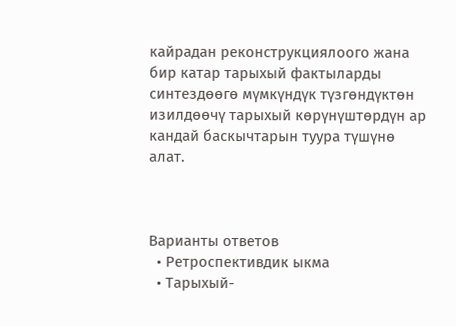кайрадан реконструкциялоого жана бир катар тарыхый фактыларды синтездөөгө мүмкүндүк түзгөндүктөн изилдөөчү тарыхый көрүнүштөрдүн ар кандай баскычтарын туура түшүнө алат.



Варианты ответов
  • Ретроспективдик ыкма
  • Тарыхый-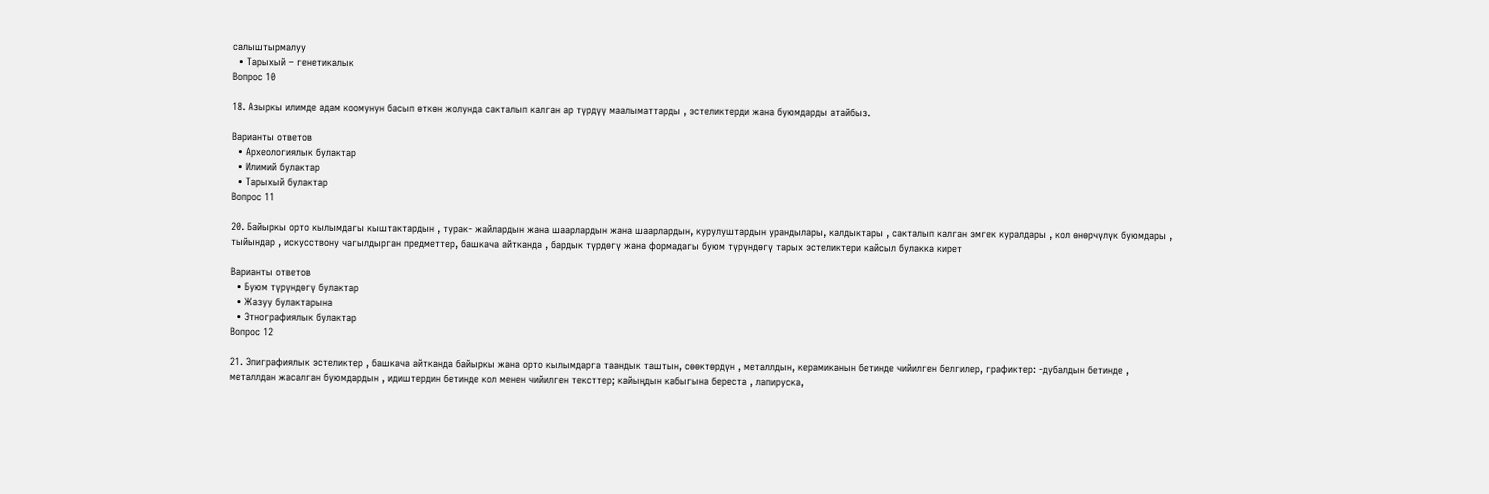салыштырмалуу
  • Тарыхый – генетикалык
Вопрос 10

18. Азыркы илимде адам коомунун басып өткөн жолунда сакталып калган ар түрдүү маалыматтарды , эстеликтерди жана буюмдарды атайбыз.

Варианты ответов
  • Археологиялык булактар
  • Илимий булактар
  • Тарыхый булактар
Вопрос 11

20. Байыркы орто кылымдагы кыштактардын , турак- жайлардын жана шаарлардын жана шаарлардын, курулуштардын урандылары, калдыктары , сакталып калган эмгек куралдары , кол өнөрчүлүк буюмдары , тыйындар , искусствону чагылдырган предметтер, башкача айтканда , бардык түрдөгү жана формадагы буюм түрүндөгү тарых эстеликтери кайсыл булакка кирет

Варианты ответов
  • Буюм түрүндөгү булактар
  • Жазуу булактарына
  • Этнографиялык булактар
Вопрос 12

21. Эпиграфиялык эстеликтер , башкача айтканда байыркы жана орто кылымдарга таандык таштын, сөөктөрдүн , металлдын, керамиканын бетинде чийилген белгилер, графиктер: -дубалдын бетинде , металлдан жасалган буюмдардын , идиштердин бетинде кол менен чийилген тексттер; кайыңдын кабыгына береста , лапируска,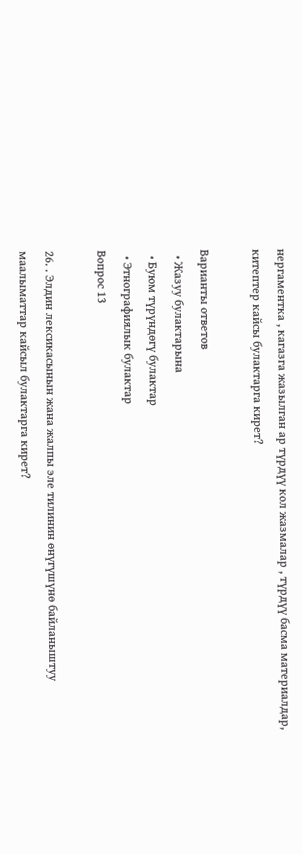нергаментка , кагазга жазылган ар түрдүү кол жазмалар , түрдүү басма материалдар, китептер кайсы булактарга кирет?

Варианты ответов
  • Жазуу булактарына
  • Буюм түрүндөгү булактар
  • Этнографиялык булактар
Вопрос 13

26. . Элдин лексикасынын жана жалпы эле тилинин өнүгүшүнө байланыштуу маалыматтар кайсыл булактарга кирет?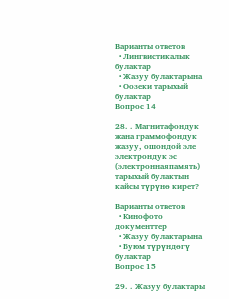Варианты ответов
  • Лингвистикалык булактар
  • Жазуу булактарына
  • Оозеки тарыхый булактар
Вопрос 14

28. . Магнитафондук жана граммофондук жазуу, ошондой эле электрондук эс (электроннаяпамять) тарыхый булактын кайсы түрүнө кирет?

Варианты ответов
  • Кинофото документтер
  • Жазуу булактарына
  • Буюм түрүндөгү булактар
Вопрос 15

29. . Жазуу булактары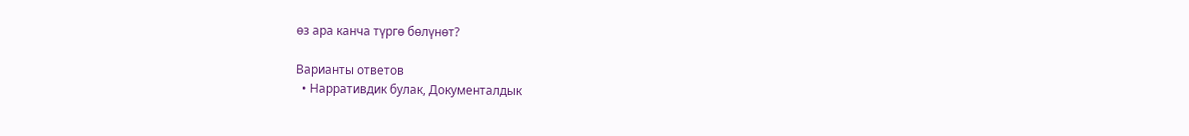өз ара канча түргө бөлүнөт?

Варианты ответов
  • Нарративдик булак, Документалдык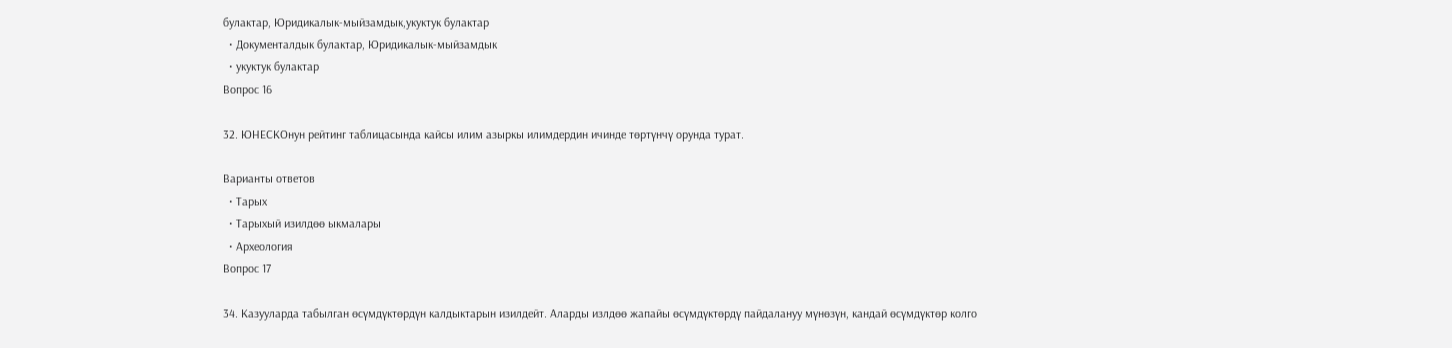булактар, Юридикалык-мыйзамдык,укуктук булактар
  • Документалдык булактар, Юридикалык-мыйзамдык
  • укуктук булактар
Вопрос 16

32. ЮНЕСКОнун рейтинг таблицасында кайсы илим азыркы илимдердин ичинде төртүнчү орунда турат.

Варианты ответов
  • Тарых
  • Тарыхый изилдөө ыкмалары
  • Археология
Вопрос 17

34. Казууларда табылган өсүмдүктөрдүн калдыктарын изилдейт. Аларды излдөө жапайы өсүмдүктөрдү пайдалануу мүнөзүн, кандай өсүмдүктөр колго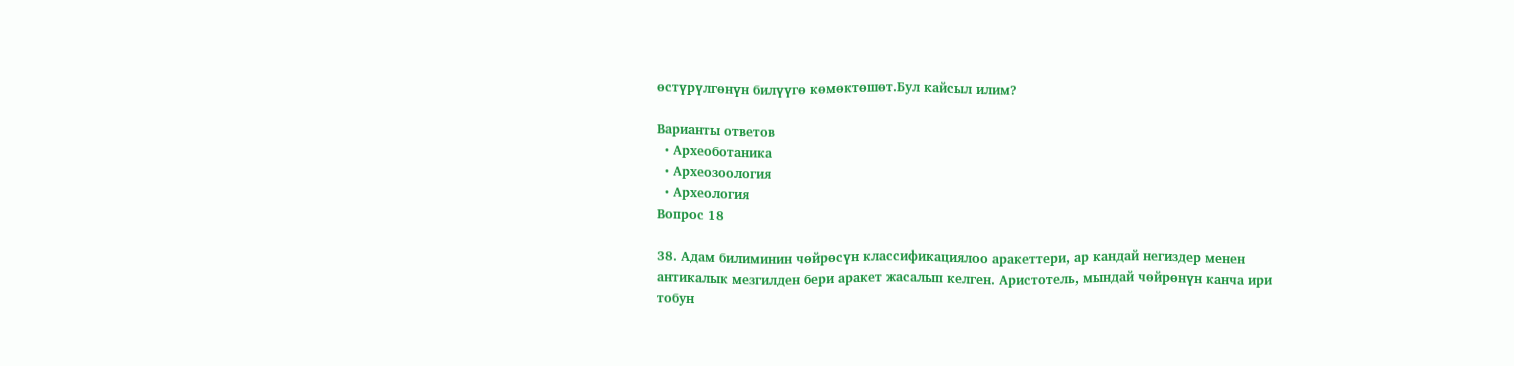өстүрүлгөнүн билүүгө көмөктөшөт.Бул кайсыл илим?

Варианты ответов
  • Археоботаника
  • Археозоология
  • Археология
Вопрос 18

38. Адам билиминин чөйрөсүн классификациялоо аракеттери, ар кандай негиздер менен антикалык мезгилден бери аракет жасалып келген. Аристотель, мындай чөйрөнүн канча ири тобун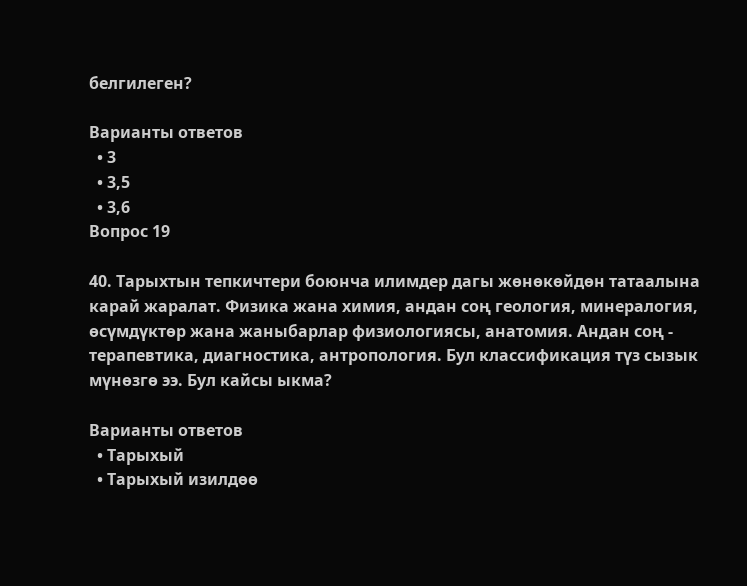белгилеген?

Варианты ответов
  • 3
  • 3,5
  • 3,6
Вопрос 19

40. Тарыхтын тепкичтери боюнча илимдер дагы жөнөкөйдөн татаалына карай жаралат. Физика жана химия, андан соң геология, минералогия, өсүмдүктөр жана жаныбарлар физиологиясы, анатомия. Андан соң - терапевтика, диагностика, антропология. Бул классификация түз сызык мүнөзгө ээ. Бул кайсы ыкма?

Варианты ответов
  • Тарыхый
  • Тарыхый изилдөө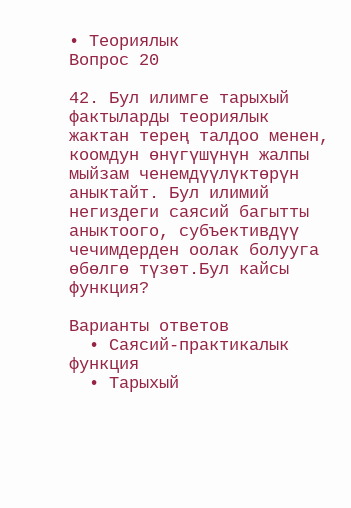• Теориялык
Вопрос 20

42. Бул илимге тарыхый фактыларды теориялык жактан терең талдоо менен, коомдун өнүгүшүнүн жалпы мыйзам ченемдүүлүктөрүн аныктайт. Бул илимий негиздеги саясий багытты аныктоого, субъективдүү чечимдерден оолак болууга өбөлгө түзөт.Бул кайсы функция?

Варианты ответов
  • Саясий-практикалык функция
  • Тарыхый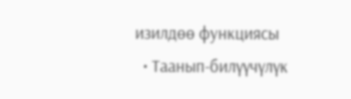изилдөө функциясы
  • Таанып-билүүчүлүк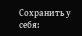Сохранить у себя: